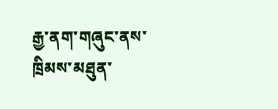རྒྱ་ནག་གཞུང་ནས་ཁྲིམས་མཐུན་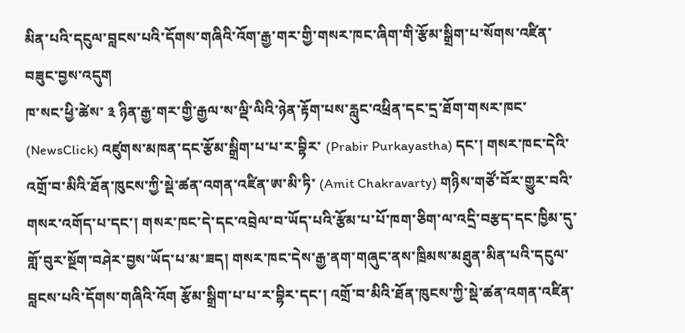མིན་པའི་དངུལ་བླངས་པའི་དོགས་གཞིའི་འོག་རྒྱ་གར་གྱི་གསར་ཁང་ཞིག་གི་རྩོམ་སྒྲིག་པ་སོགས་འཛིན་བཟུང་བྱས་འདུག
ཁ་སང་ཕྱི་ཚེས་ ༣ ཉིན་རྒྱ་གར་གྱི་རྒྱལ་ས་ལྡི་ལིའི་ཉེན་རྟོག་པས་རླུང་འཕྲིན་དང་དྲ་ཐོག་གསར་ཁང་ (NewsClick) འཛུགས་མཁན་དང་རྩོམ་སྒྲིག་པ་པ་ར་བྷིར་ (Prabir Purkayastha) དང་། གསར་ཁང་དེའི་འགྲོ་བ་མིའི་ཐོན་ཁུངས་ཀྱི་སྡེ་ཚན་འགན་འཛིན་ཨ་མི་ཏི་ (Amit Chakravarty) གཉིས་གཙོ་བོར་གྱུར་བའི་གསར་འགོད་པ་དང་། གསར་ཁང་དེ་དང་འབྲེལ་བ་ཡོད་པའི་རྩོམ་པ་པོ་ཁག་ཅིག་ལ་འདྲི་བརྩད་དང་ཁྱིམ་དུ་གློ་བུར་སྔོག་བཤེར་བྱས་ཡོད་པ་མ་ཟད། གསར་ཁང་དེས་རྒྱ་ནག་གཞུང་ནས་ཁྲིམས་མཐུན་མིན་པའི་དངུལ་བླངས་པའི་དོགས་གཞིའི་འོག རྩོམ་སྒྲིག་པ་པ་ར་བྷིར་དང་། འགྲོ་བ་མིའི་ཐོན་ཁུངས་ཀྱི་སྡེ་ཚན་འགན་འཛིན་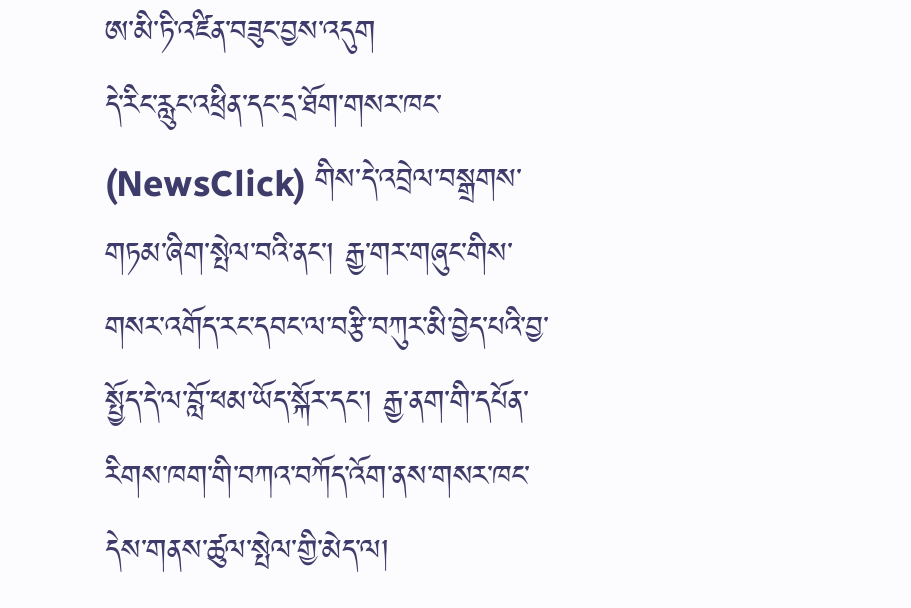ཨ་མི་ཏི་འཛིན་བཟུང་བྱས་འདུག
དེ་རིང་རླུང་འཕྲིན་དང་དྲ་ཐོག་གསར་ཁང་ (NewsClick) གིས་དེ་འབྲེལ་བསྒྲགས་གཏམ་ཞིག་སྤེལ་བའི་ནང་། རྒྱ་གར་གཞུང་གིས་གསར་འགོད་རང་དབང་ལ་བརྩི་བཀུར་མི་བྱེད་པའི་བྱ་སྤྱོད་དེ་ལ་བློ་ཕམ་ཡོད་སྐོར་དང་། རྒྱ་ནག་གི་དཔོན་རིགས་ཁག་གི་བཀའ་བཀོད་འོག་ནས་གསར་ཁང་དེས་གནས་ཚུལ་སྤེལ་གྱི་མེད་ལ།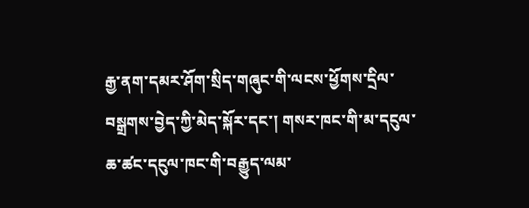རྒྱ་ནག་དམར་ཤོག་སྲིད་གཞུང་གི་ལངས་ཕྱོགས་དྲིལ་བསྒྲགས་བྱེད་ཀྱི་མེད་སྐོར་དང་། གསར་ཁང་གི་མ་དངུལ་ཆ་ཚང་དངུལ་ཁང་གི་བརྒྱུད་ལམ་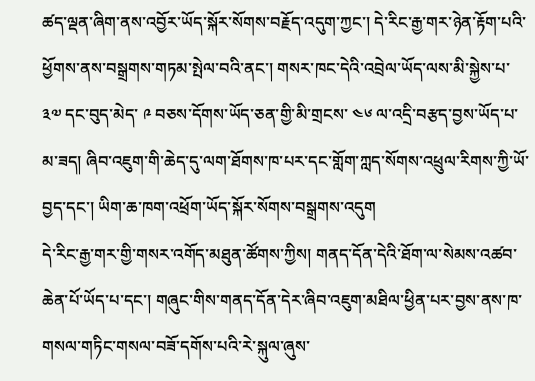ཚད་ལྡན་ཞིག་ནས་འབྱོར་ཡོད་སྐོར་སོགས་བརྗོད་འདུག་ཀྱང་། དེ་རིང་རྒྱ་གར་ཉེན་རྟོག་པའི་ཕྱོགས་ནས་བསྒྲགས་གཏམ་སྤེལ་བའི་ནང་། གསར་ཁང་དེའི་འབྲེལ་ཡོད་ལས་མི་སྐྱེས་པ་ ༣༧ དང་བུད་མེད་ ༩ བཅས་དོགས་ཡོད་ཅན་གྱི་མི་གྲངས་ ༤༦ ལ་འདྲི་བརྩད་བྱས་ཡོད་པ་མ་ཟད། ཞིབ་འཇུག་གི་ཆེད་དུ་ལག་ཐོགས་ཁ་པར་དང་གློག་ཀླད་སོགས་འཕྲུལ་རིགས་ཀྱི་ཡོ་བྱད་དང་། ཡིག་ཆ་ཁག་འཕྲོག་ཡོད་སྐོར་སོགས་བསྒྲགས་འདུག
དེ་རིང་རྒྱ་གར་གྱི་གསར་འགོད་མཐུན་ཚོགས་ཀྱིས། གནད་དོན་དེའི་ཐོག་ལ་སེམས་འཚབ་ཆེན་པོ་ཡོད་པ་དང་། གཞུང་གིས་གནད་དོན་དེར་ཞིབ་འཇུག་མཐིལ་ཕྱིན་པར་བྱས་ནས་ཁ་གསལ་གཏིང་གསལ་བཟོ་དགོས་པའི་རེ་སྐུལ་ཞུས་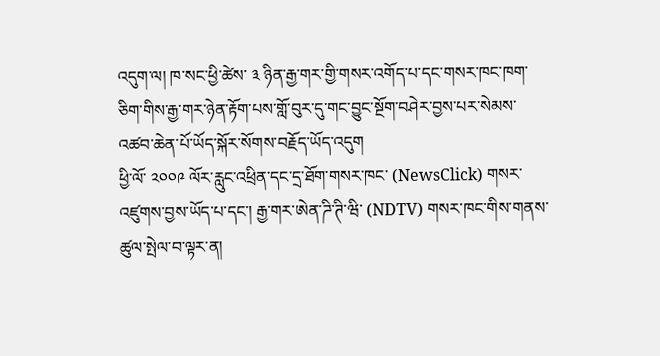འདུག་ལ། ཁ་སང་ཕྱི་ཚེས་ ༣ ཉིན་རྒྱ་གར་གྱི་གསར་འགོད་པ་དང་གསར་ཁང་ཁག་ཅིག་གིས་རྒྱ་གར་ཉེན་རྟོག་པས་གློ་བུར་དུ་གང་བྱུང་སྔོག་བཤེར་བྱས་པར་སེམས་འཚབ་ཆེན་པོ་ཡོད་སྐོར་སོགས་བརྗོད་ཡོད་འདུག
ཕྱི་ལོ་ ༢༠༠༩ ལོར་རླུང་འཕྲིན་དང་དྲ་ཐོག་གསར་ཁང་ (NewsClick) གསར་འཛུགས་བྱས་ཡོད་པ་དང་། རྒྱ་གར་ཨེན་ཌི་ཊི་ཝི་ (NDTV) གསར་ཁང་གིས་གནས་ཚུལ་སྤེལ་བ་ལྟར་ན།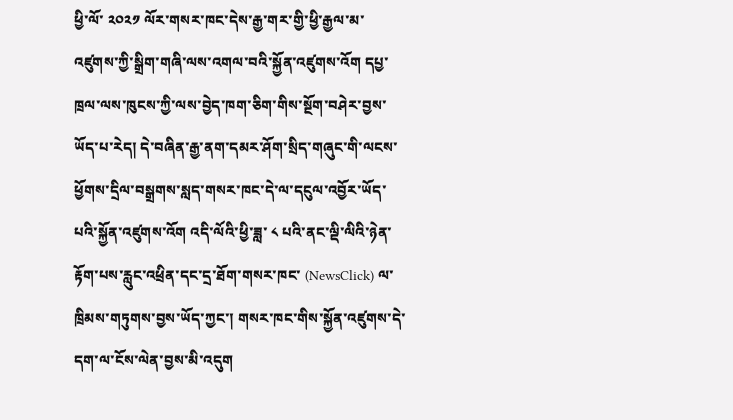ཕྱི་ལོ་ ༢༠༢༡ ལོར་གསར་ཁང་དེས་རྒྱ་གར་གྱི་ཕྱི་རྒྱལ་མ་འཛུགས་ཀྱི་སྒྲིག་གཞི་ལས་འགལ་བའི་སྐྱོན་འཛུགས་འོག དཔྱ་ཁྲལ་ལས་ཁུངས་ཀྱི་ལས་བྱེད་ཁག་ཅིག་གིས་སྔོག་བཤེར་བྱས་ཡོད་པ་རེད། དེ་བཞིན་རྒྱ་ནག་དམར་ཤོག་སྲིད་གཞུང་གི་ལངས་ཕྱོགས་དྲིལ་བསྒྲགས་སླད་གསར་ཁང་དེ་ལ་དངུལ་འབྱོར་ཡོད་པའི་སྐྱོན་འཛུགས་འོག འདི་ལོའི་ཕྱི་ཟླ་ ༨ པའི་ནང་ལྡི་ལིའི་ཉེན་རྟོག་པས་རླུང་འཕྲིན་དང་དྲ་ཐོག་གསར་ཁང་ (NewsClick) ལ་ཁྲིམས་གཏུགས་བྱས་ཡོད་ཀྱང་། གསར་ཁང་གིས་སྐྱོན་འཛུགས་དེ་དག་ལ་ངོས་ལེན་བྱས་མི་འདུག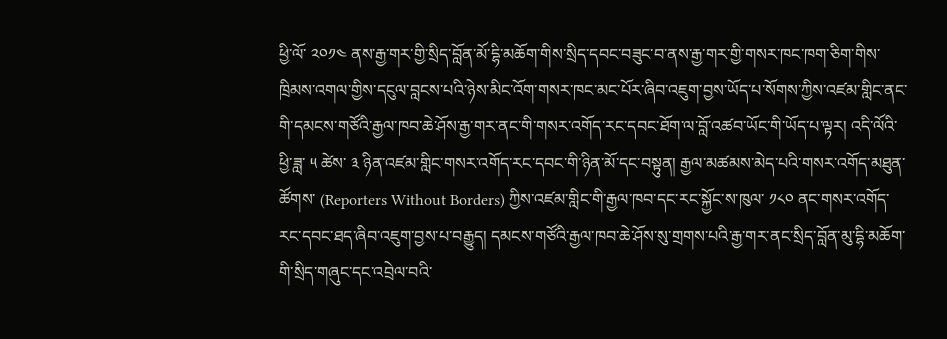ཕྱི་ལོ་ ༢༠༡༤ ནས་རྒྱ་གར་གྱི་སྲིད་བློན་མོ་དྷི་མཆོག་གིས་སྲིད་དབང་བཟུང་བ་ནས་རྒྱ་གར་གྱི་གསར་ཁང་ཁག་ཅིག་གིས་ཁྲིམས་འགལ་གྱིས་དངུལ་བླངས་པའི་ཉེས་མིང་འོག་གསར་ཁང་མང་པོར་ཞིབ་འཇུག་བྱས་ཡོད་པ་སོགས་ཀྱིས་འཛམ་གླིང་ནང་གི་དམངས་གཙོའི་རྒྱལ་ཁབ་ཆེ་ཤོས་རྒྱ་གར་ནང་གི་གསར་འགོད་རང་དབང་ཐོག་ལ་བློ་འཚབ་ཡོང་གི་ཡོད་པ་ལྟར། འདི་ལོའི་ཕྱི་ཟླ་ ༥ ཚེས་ ༣ ཉིན་འཛམ་གླིང་གསར་འགོད་རང་དབང་གི་ཉིན་མོ་དང་བསྟུན། རྒྱལ་མཚམས་མེད་པའི་གསར་འགོད་མཐུན་ཚོགས་ (Reporters Without Borders) ཀྱིས་འཛམ་གླིང་གི་རྒྱལ་ཁབ་དང་རང་སྐྱོང་ས་ཁུལ་ ༡༨༠ ནང་གསར་འགོད་རང་དབང་ཐད་ཞིབ་འཇུག་བྱས་པ་བརྒྱུད། དམངས་གཙོའི་རྒྱལ་ཁབ་ཆེ་ཤོས་སུ་གྲགས་པའི་རྒྱ་གར་ནང་སྲིད་བློན་མུ་དྷི་མཆོག་གི་སྲིད་གཞུང་དང་འབྲེལ་བའི་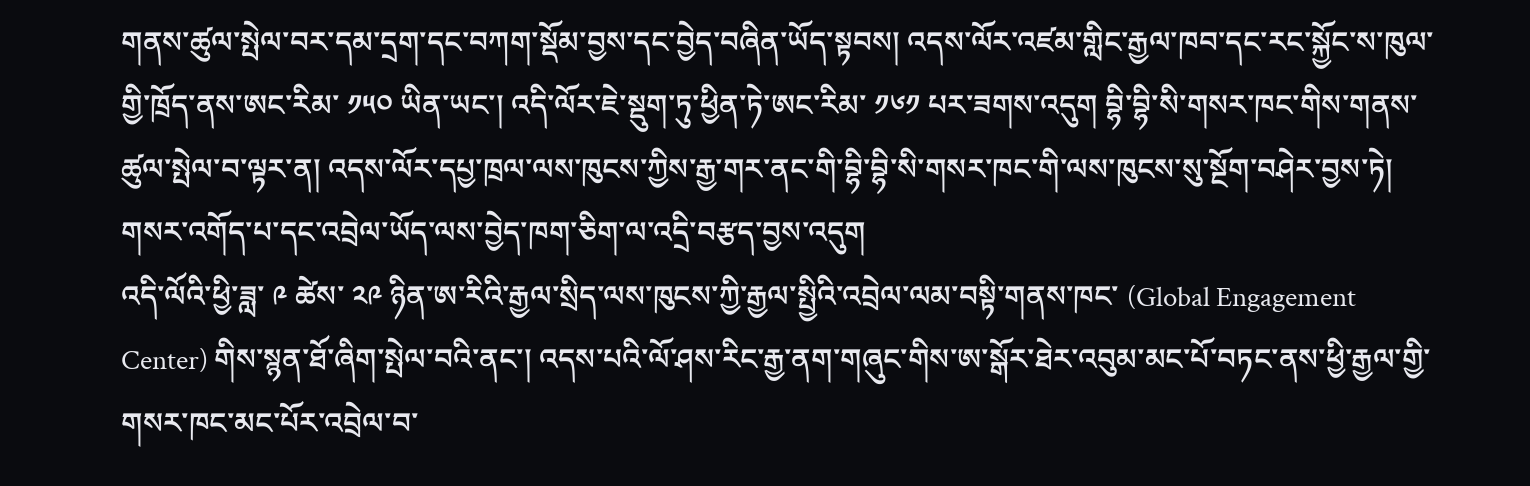གནས་ཚུལ་སྤེལ་བར་དམ་དྲག་དང་བཀག་སྡོམ་བྱས་དང་བྱེད་བཞིན་ཡོད་སྟབས། འདས་ལོར་འཛམ་གླིང་རྒྱལ་ཁབ་དང་རང་སྐྱོང་ས་ཁུལ་གྱི་ཁྲོད་ནས་ཨང་རིམ་ ༡༥༠ ཡིན་ཡང་། འདི་ལོར་ཇེ་སྡུག་ཏུ་ཕྱིན་ཏེ་ཨང་རིམ་ ༡༦༡ པར་ཟགས་འདུག བྷི་བྷི་སི་གསར་ཁང་གིས་གནས་ཚུལ་སྤེལ་བ་ལྟར་ན། འདས་ལོར་དཔྱ་ཁྲལ་ལས་ཁུངས་ཀྱིས་རྒྱ་གར་ནང་གི་བྷི་བྷི་སི་གསར་ཁང་གི་ལས་ཁུངས་སུ་སྔོག་བཤེར་བྱས་ཏེ། གསར་འགོད་པ་དང་འབྲེལ་ཡོད་ལས་བྱེད་ཁག་ཅིག་ལ་འདྲི་བརྩད་བྱས་འདུག
འདི་ལོའི་ཕྱི་ཟླ་ ༩ ཚེས་ ༢༩ ཉིན་ཨ་རིའི་རྒྱལ་སྲིད་ལས་ཁུངས་ཀྱི་རྒྱལ་སྤྱིའི་འབྲེལ་ལམ་བསྟི་གནས་ཁང་ (Global Engagement Center) གིས་སྙན་ཐོ་ཞིག་སྤེལ་བའི་ནང་། འདས་པའི་ལོ་ཤས་རིང་རྒྱ་ནག་གཞུང་གིས་ཨ་སྒོར་ཐེར་འབུམ་མང་པོ་བཏང་ནས་ཕྱི་རྒྱལ་གྱི་གསར་ཁང་མང་པོར་འབྲེལ་བ་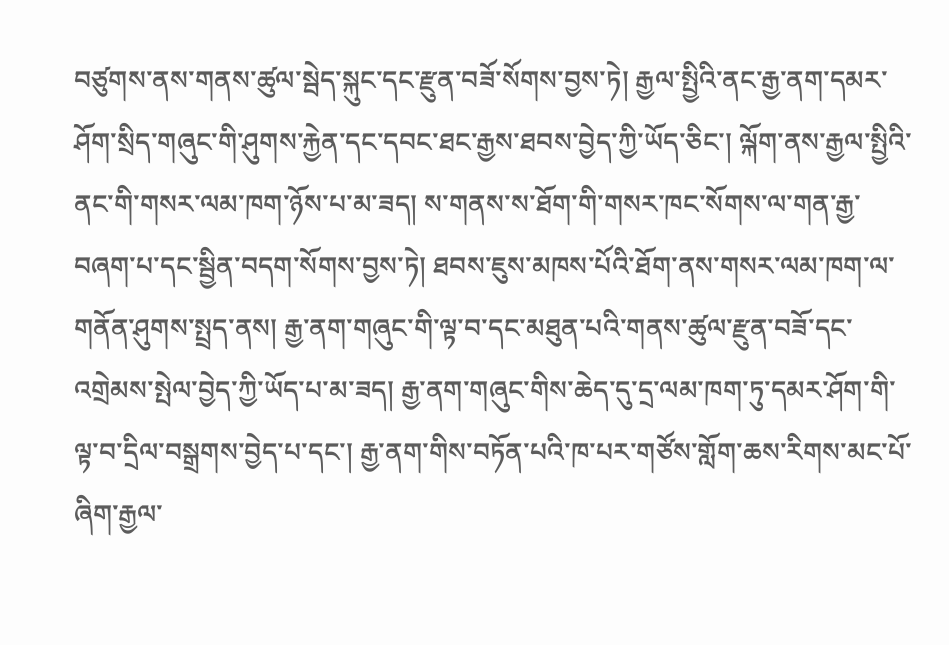བཙུགས་ནས་གནས་ཚུལ་སྦེད་སྐུང་དང་རྫུན་བཟོ་སོགས་བྱས་ཏེ། རྒྱལ་སྤྱིའི་ནང་རྒྱ་ནག་དམར་ཤོག་སྲིད་གཞུང་གི་ཤུགས་རྐྱེན་དང་དབང་ཐང་རྒྱས་ཐབས་བྱེད་ཀྱི་ཡོད་ཅིང་། ལྐོག་ནས་རྒྱལ་སྤྱིའི་ནང་གི་གསར་ལམ་ཁག་ཉོས་པ་མ་ཟད། ས་གནས་ས་ཐོག་གི་གསར་ཁང་སོགས་ལ་གན་རྒྱ་བཞག་པ་དང་སྦྱིན་བདག་སོགས་བྱས་ཏེ། ཐབས་ཇུས་མཁས་པོའི་ཐོག་ནས་གསར་ལམ་ཁག་ལ་གནོན་ཤུགས་སྤྲད་ནས། རྒྱ་ནག་གཞུང་གི་ལྟ་བ་དང་མཐུན་པའི་གནས་ཚུལ་རྫུན་བཟོ་དང་འགྲེམས་སྤེལ་བྱེད་ཀྱི་ཡོད་པ་མ་ཟད། རྒྱ་ནག་གཞུང་གིས་ཆེད་དུ་དྲ་ལམ་ཁག་ཏུ་དམར་ཤོག་གི་ལྟ་བ་དྲིལ་བསྒྲགས་བྱེད་པ་དང་། རྒྱ་ནག་གིས་བཏོན་པའི་ཁ་པར་གཙོས་གློག་ཆས་རིགས་མང་པོ་ཞིག་རྒྱལ་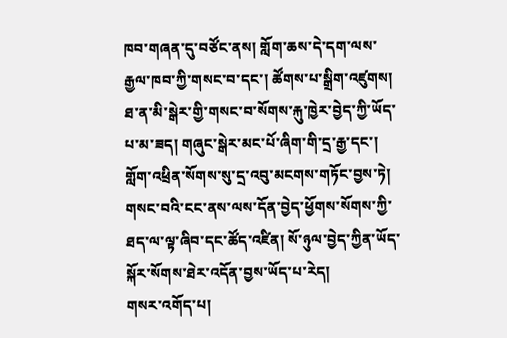ཁབ་གཞན་དུ་བཙོང་ནས། གློག་ཆས་དེ་དག་ལས་རྒྱལ་ཁབ་ཀྱི་གསང་བ་དང་། ཚོགས་པ་སྒྲིག་འཛུགས། ཐ་ན་མི་སྒེར་གྱི་གསང་བ་སོགས་རྐུ་ཁྱེར་བྱེད་ཀྱི་ཡོད་པ་མ་ཟད། གཞུང་སྒེར་མང་པོ་ཞིག་གི་དྲ་རྒྱ་དང་། གློག་འཕྲིན་སོགས་སུ་དྲ་འབུ་མངགས་གཏོང་བྱས་ཏེ། གསང་བའི་ངང་ནས་ལས་དོན་བྱེད་ཕྱོགས་སོགས་ཀྱི་ཐད་ལ་ལྟ་ཞིབ་དང་ཚོད་འཛིན། སོ་ཉུལ་བྱེད་ཀྱིན་ཡོད་སྐོར་སོགས་ཐེར་འདོན་བྱས་ཡོད་པ་རེད།
གསར་འགོད་པ།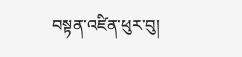བསྟན་འཛིན་ཕུར་བུ།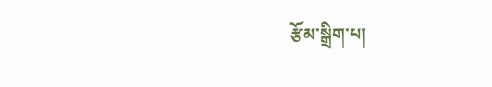རྩོམ་སྒྲིག་པ།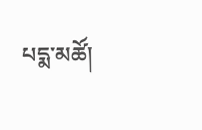པདྨ་མཚོ།